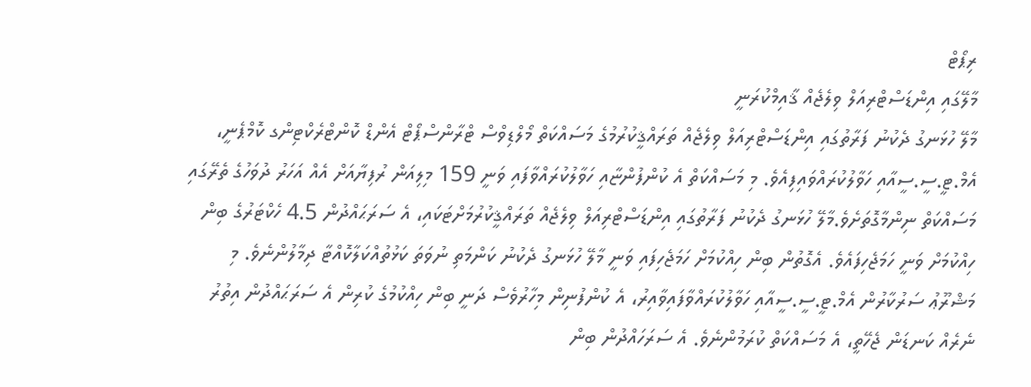ރިޕޯޓް
މާލޭގައި އިންޑަސްޓްރިއަލް ވިލެޖެއް ޤާއިމްކުރަނީ
މާލޭ ހުޅަނގު ދެކުނު ފަރާތުގައި އިންޑަސްޓްރިއަލް ވިލެޖެއް ތަރައްޤީކުރުމުގެ މަސައްކަތް މޯލްޑިވްސް ޓްރާންސްޕޯޓް އެންޑް ކޮންޓްރެކްޓިންގ ކޮމްޕެނީ، އެމް.ޓީ.ސީ.ސީއާއި ހަވާލުކުރައްވައިފިއެވެ. މި މަސައްކަތް އެ ކުންފުންޏާއި ހަވާލުކުރައްވާފައި ވަނީ 159 މިލިއަން ރުފިޔާއަށް އެއް އަހަރު ދުވަހުގެ ތެރޭގައި މަސައްކަތް ނިންމާގޮތަށެވެ.މާލޭ ހުޅަނގު ދެކުނު ފަރާތުގައި އިންޑަސްޓްރިއަލް ވިލެޖެއް ތަރައްޤީކުރުމަށްޓަކައި، އެ ސަރަޙައްދުން 4.5 ހެކްޓަރުގެ ބިން ހިއްކުމަށް ވަނީ ހަމަޖެހިފައެވެ. އެގޮތުން ބިން ހިއްކުމަށް ހަމަޖެހިފައި ވަނީ މާލޭ ހުޅަނގު ދެކުނު ކަންމަތި ނުވަތަ ކަޅުތުއްކަލާކޮއްޓާ ދިމާލުންނެވެ. މި މަޝްރޫޢު ސަރުކާރުން އެމް.ޓީ.ސީ.ސީއާއި ހަވާލުކުރައްވާފައިވާއިރު، އެ ކުންފުނިން މިހާރުވެސް ދަނީ ބިން ހިއްކުމުގެ ކުރިން އެ ސަރަޙައްދުން އިތުރު ނެރެއް ކަނޑަން ޖެހޭތީ، އެ މަސައްކަތް ކުރަމުންނެވެ. އެ ސަރަހައްދުން ބިން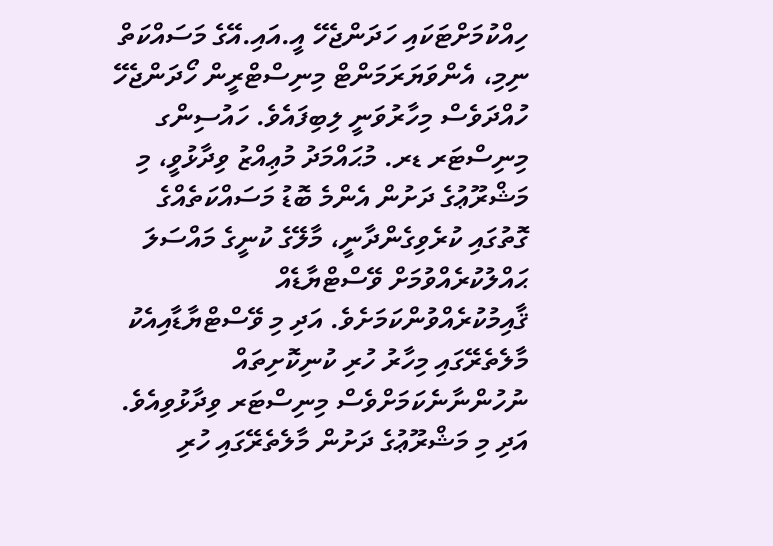ހިއްކުމަށްޓަކައި ހަދަންޖެހޭ އީ.އައި.އޭގެ މަސައްކަތް ނިމި، އެންވަޔަރަމަންޓް މިނިސްޓްރީން ހޯދަންޖެހޭ ހުއްދަވެސް މިހާރުވަނީ ލިބިފައެވެ. ހައުސިންގ މިނިސްޓަރ ޑރ. މުޙައްމަދު މުޢިއްޒު ވިދާޅުވީ، މި މަޝްރޫޢުގެ ދަށުން އެންމެ ބޮޑު މަސައްކަތެއްގެ ގޮތުގައި ކުރެވިގެންދާނީ، މާލޭގެ ކުނީގެ މައްސަލަ ޙައްލުކުރެއްވުމަށް ވޭސްޓްޔާޑެއް ޤާއިމުކުރެއްވުންކަމަށެވެ. އަދި މި ވޭސްޓްޔާޑާއިއެކު މާލެތެރޭގައި މިހާރު ހުރި ކުނިކޮށިތައް ނުހުންނާނެކަމަށްވެސް މިނިސްޓަރ ވިދާޅުވިއެވެ. އަދި މި މަޝްރޫޢުގެ ދަށުން މާލެތެރޭގައި ހުރި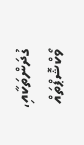ގުދަންތަކާއި، ވޯކްޝޮޕްތައް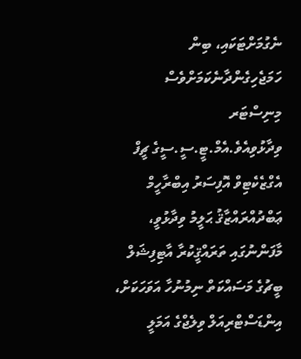ނެގުމަށްޓަކައި، ބިން ހަމަޖެހިގެންދާނެކަމަށްވެސް މިނިސްޓަރ ވިދާޅުވިއެވެ.އެމް.ޓީ.ސީ.ސީގެ ޗީފް އެގްޒެކެޓިވް އޮފިސަރު އިބްރާހީމް ޢަބްދުއްރައްޒާޤު ޙަލީމު ވިދާޅުވީ، މާފަންނުގައި ތަރައްޤީކުރާ އާޓިފިޝަލް ބީޗުގެ މަސައްކަތް ނިމުނުހާ އަވަހަކަށް، އިންޑަސްޓްރިއަލް ވިލެޖްގެ އަމަލީ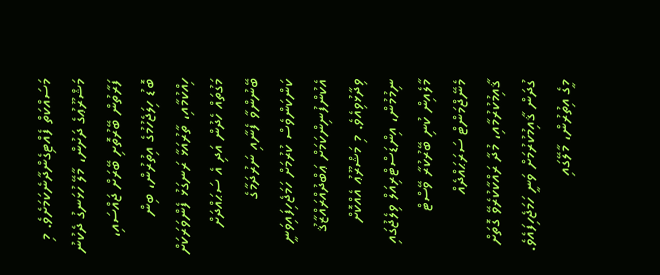މަސައްކަތް ފެއްޓިގެންދާނެކަމަށެވެ. މި މަޝްރޫޢުގެ ދަށުން، މާލޭ ހުޅަނގު ދެކުނު ފަރާތުން ބޭރުތޮށި ބޭރަށް ޖައްސައި، ބޮޑު ހިލަޖެހުމުގެ އިތުރުން، ބިން ހިއްކުމާއި، ތާރުއަޅާ ރަނގަޅު ފެންވަރަކަށް މަގުތައް ހެދުން އަދި އެ ސަޙައްދަށް ބޭނުންވާ ފެނާއި ނަރުދަމާގެ ކަންކަންވެސް ކުރުމަށް ހަމަޖެހިފައިވަނީ އެކުންފުނިންކަމަށް ޢަބްދުއްރައްޒާޤު ވިދާޅުވިއެވެ. މި މަޝްރޫޢު އެއްކޮށް ނިމުމުން، އިންޑަސްޓްރިއަލް ވިލެޖުގައި މާލެއިން ކުނި ބޭރުކުރާ ވޭސްޓް މެނޭޖްމަންޓް ސަރަޙައްދެއް ޤާއިމުކުރުމާއި، މުދާ ރައްކާކުރެވޭ ގޮތަށް ގުދަން ޤާއިމުކުރުމަށް ވަނީ ހަމަޖެހިފައެވެ. މީގެ އިތުރުން، މާލޭގައި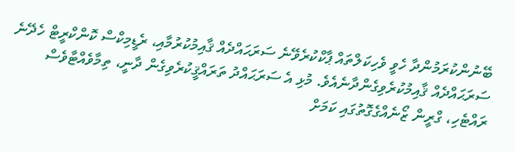ބޭނުންކުރަމުންދާ ހެވީ ވެހިކަލްތައް ޕާކްކުރެވޭނެ ސަރަޙައްދެއް ޤާއިމުކުރުމާއި، ރެޑީމިކްސް ކޮންކްރީޓް ހެދޭނެ ސަރަޙައްދެއް ޤާއިމުކުރެވިގެންދާނެއެވެ. މުޅި އެ ސަރަޙައްދު ތަރައްޤީކުރެވިގެން ދާނީ، ތިމާވެއްޓާވެސް ރައްޓެހި، ގްރީން ޒޯނެއްގެގޮތުގައި ކަމަށް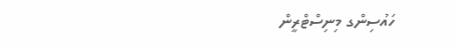ހައުސިންގ މިނިސްޓްރީން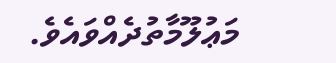މަޢުލޫމާތުދެއްވައެވެ.